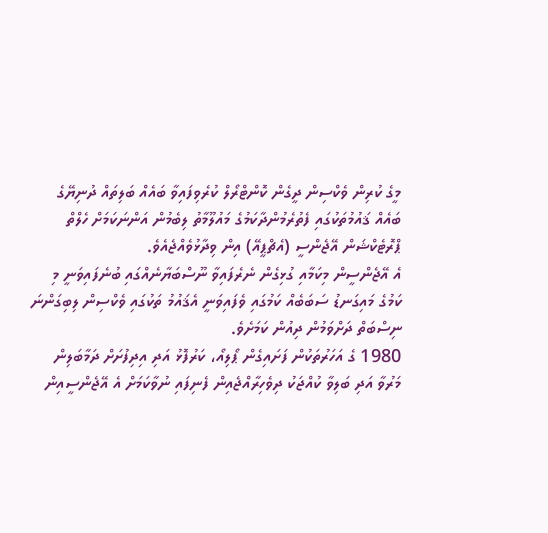މީގެ ކުރިން ވެކްސިން ދީގެން ކޮންޓްރޯލް ކުރެވިފައިވާ ބައެއް ބަލިތައް ދުނިޔޭގެ ބައެއް ޤައުމުތަކުގައި ފެތުރެމުންދާކަމުގެ މައުލޫމާތު ލިބެމުން އަންނަކަމަށް ހެލްތް ޕްރޮޓެކްޝަން އޭޖެންސީ (އެޗްޕީއޭ) އިން ވިދާޅުވެއްޖެއެވެ.
އެ އޭޖެންސީން މިކަމާއި ގުޅިގެން ނެރެފައިވާ ނޫސްބަޔާނެއްގައި ބުނެފައިވަނީ މި ކަމުގެ މައިގަނޑު ސަބަބެއް ކަމުގައި ވެފައިވަނީ އެޤައުމު ތަކުގައި ވެކްސިން ލިބިގަންނަ ނިސްބަތް ދަށްވަމުން ދިއުން ކަމަށެވެ.
1980 ގެ އަހަރުތަކުން ފަށައިގެން ޕޯލިއޯ، ކަރުފޮޅު އަދި އިދިފުށަށް ދަމާބަލިން މަރުވާ އަދި ބަލިވާ ކުއްޖަކު ދިވެހިރާއްޖެއިން ފެނިފައި ނުވާކަމަށް އެ އޭޖެންސީއިން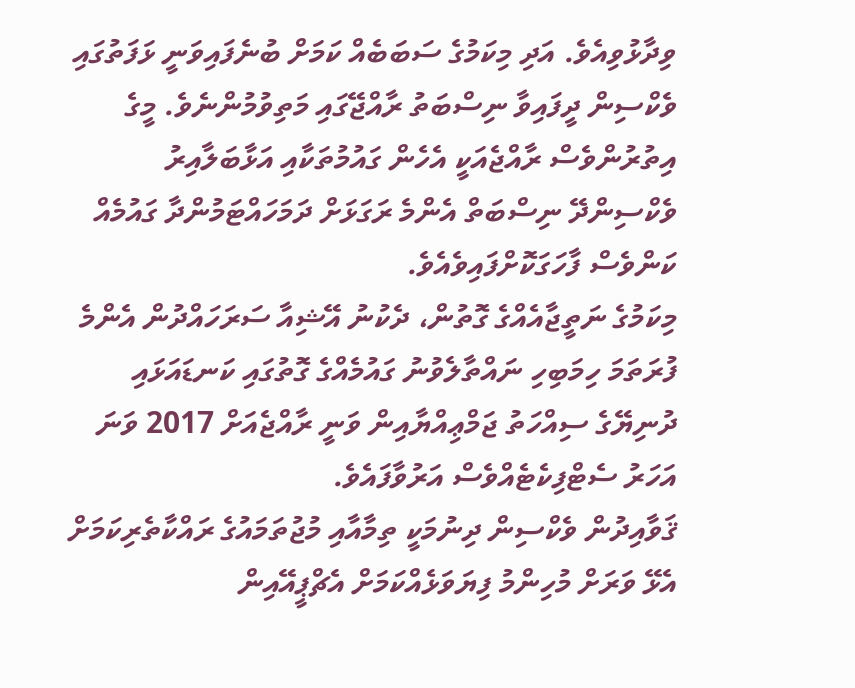ވިދާޅުވިއެވެ. އަދި މިކަމުގެ ސަބަބެއް ކަމަށް ބުނެފައިވަނީ ޅަފަތުގައި ވެކްސިން ދީފައިވާ ނިސްބަތު ރާއްޖޭގައި މަތިވުމުންނެވެ. މީގެ އިތުރުންވެސް ރާއްޖެއަކީ އެހެން ގައުމުތަކާއި އަޅާބަލާއިރު ވެކްސިންދޭ ނިސްބަތް އެންމެ ރަގަޅަށް ދަމަހައްޓަމުންދާ ގައުމެއް ކަންވެސް ފާހަގަކޮށްފައިވެއެވެ.
މިކަމުގެ ނަތީޖާއެއްގެ ގޮތުން، ދެކުނު އޭޝިއާ ސަރަހައްދުން އެންމެ ފުރަތަމަ ހިމަބިހި ނައްތާލެވުނު ގައުމެއްގެ ގޮތުގައި ކަނޑައަޅައި ދުނިޔޭގެ ސިއްހަތު ޖަމްޢިއްޔާއިން ވަނީ ރާއްޖެއަށް 2017 ވަނަ އަހަރު ސެޓްފިކެޓެއްވެސް އަރުވާފައެވެ.
ޤަވާއިދުން ވެކްސިން ދިނުމަކީ ތިމާއާއި މުޖުތަމައުގެ ރައްކާތެރިކަމަށް އެޅޭ ވަރަށް މުހިންމު ފިޔަވަޅެއްކަމަށް އެޗްޕީއޭއިން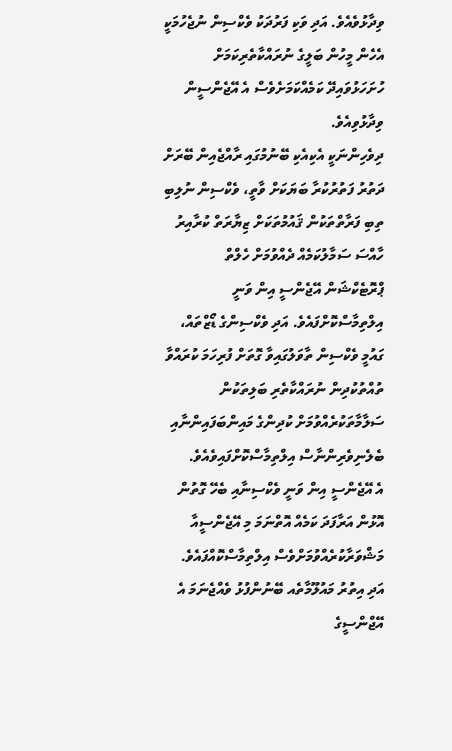ވިދާޅުވެއެވެ. އަދި ވަކި ފަރުދަކު ވެކްސިން ނުޖެހުމަކީ އެހެން މީހުން ބަލީގެ ނުރައްކާތެރިކަމަށް ހުށަހަޅުވައިދޭ ކަމެއްކަމަށެވެސް އެ އޭޖެންސީން ވިދާޅުވިއެވެ.
ދިވެހިންނަކީ އެކިއެކި ބޭނުމުގައި ރާއްޖެއިން ބޭރަށް ދަތުރު ފަތުރުކުރާ ބަޔަކަށް ވާތީ، ވެކްސިން ނުލިބި ތިބި ފަރާތްތަކުން ޤައުމުތަކަށް ޒިޔާރަތް ކުރާއިރު ހާއްސަ ސަމާލުކަމެއް ދެއްވުމަށް ހެލްތް ޕްރޮޓެކްޝަން އޭޖެންސީ އިން ވަނީ އިލްތިމާސްކޮށްފައެވެ. އަދި ވެކްސިންގެ ޑޯޒްތައް، ގައުމީ ވެކްސިން ތާވަލުގައިވާ ގޮތަށް ފުރިހަމަ ކުރައްވާ ތުއްތުކުދިން ނުރައްކާތެރި ބަލިތަކުން ސަލާމާތަކުރެއްވުމަށް ކުދިންގެ މައިންބަފައިންނާއި ބެލެނިވެރިންނާސް އިލްތިމާސްކޮށްފައިވެއެވެ.
އެ އޭޖެންސީ އިން ވަނީ ވެކްސިނާއި ބެހޭ ގޮތުން އޮޅުން އަރާފަދަ ކަމެއް އޮތްނަމަ މި އޭޖެންސީއާ މަޝްވަރާކުރެއްވުމަށްވެސް އިލްތިމާސްކޮއްފައެވެ. އަދި އިތުރު މައުލޫމާތެއ ބޭނުންފުޅު ވެއްޖެނަމަ އެ އޭޖްންސީގެ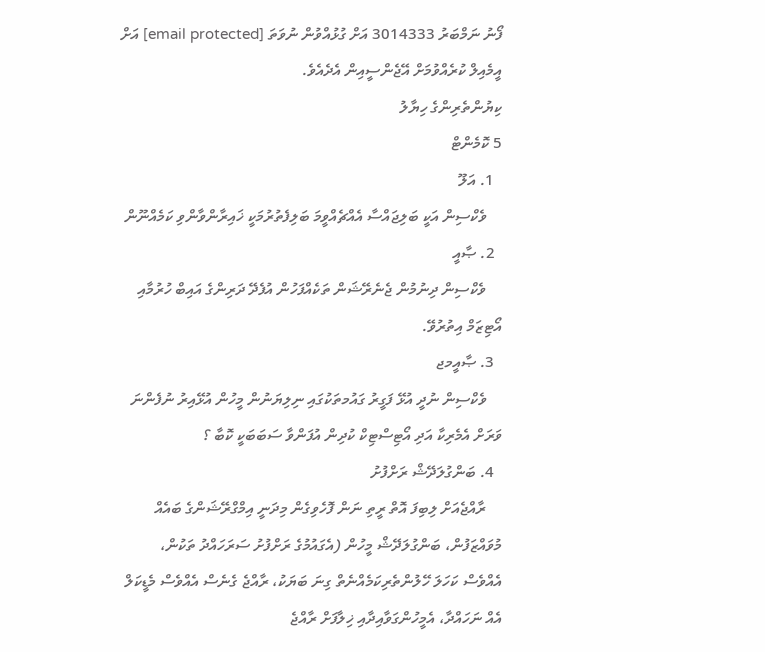ފޯނު ނަމްބަރު 3014333 އަށް ގުޅުއްވުން ނުވަތަ [email protected] އަށް އީމެއިލް ކުރެއްވުމަށް އޭޖެންސީއިން އެދެއެވެ.
ކިޔުންތެރިންގެ ހިޔާލު
5 ކޮމެންޓް
  1. އަލޫ
    ވެކްސިން އަކީ ބަލިޖައްސާ އެއްޗެއްވީމަ ބަލިފެތުރުމަކީ ޚައިރާންވާންވި ކަމެއްނޫން
  2. ޞާއީ
    ވެކްސިން ދިނުމުން ޖެނެރޭޝަން ތަކެއްފަހުން އުފެދޭ ދަރިންގެ އައިބް ހުރުމާއި އޯޓިޒަމް އިތުރުވޭ.
  3. ޞާއީމޖ
    ވެކްސިން ނުދީ އުޅޭ ފަގީރު ގައުމތަކުގައި ނިލިޔަނުން މީހުން އުޅޭއިރު ނުފެންނަ ވަރަށް އެމެރިކާ އަދި އޯޓިސްޓިކް ކުދިން އުފަންވާ ސަބަބަކީ ކޮބާ ؟
  4. ބަންގުލަދޭޝް ރަށްފުށު
    ރާއްޖެއަށް ލިބިފަ އޮތް ރީތި ނަން ފޮހެވިގެން މިދަނީ އިމްގްރޭޝަންގެ ބައެއް މުވައްޒަފުން، ބަންގުލަދޭޝް މީހުން (އެގައުމުގެ ރަށްފުށު ސަރަހައްދު ތަކުން، އެއްވެސް ކަހަލަ ހޭލުންތެރިކަމެއްނެތް ގިނަ ބަޔަކު، ރާއްޖެ ގެނެސް އެއްވެސް މެޑީކަލް އެއް ނަހައްދާ، އެމީހުންގަވާއިދާއި ޚިލާފަށް ރާއްޖެ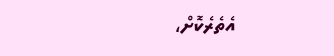އެތެރެކޮށް،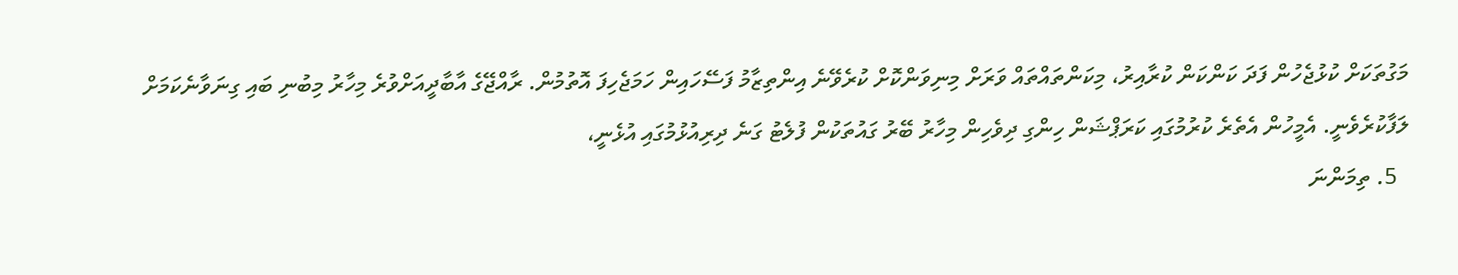މަގުތަކަށް ކުޅުޖެހުން ފަދަ ކަންކަން ކުރާއިރު، މިކަންތައްތައް ވަރަށް މިނިވަންކޮށް ކުރެވޭނެ އިންތިޒާމު ފަސޭހައިން ހަމަޖެހިފަ އޮތުމުން. ރާއްޖޭގެ އާބާދީއަށްވުރެ މިހާރު މިބުނި ބައި ގިނަވާނެކަމަށް ލަފާކުރެވެނީ. އެމީހުން އެތެރެ ކުރުމުގައި ކަރަޕްޝަން ހިންގި ދިވެހިން މިހާރު ބޭރު ގައުތަކުން ފުލެޓު ގަނެ ދިރިއުޅުމުގައި އުޅެނީ،
  5. ތިމަންނަ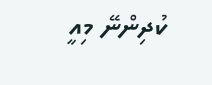ކުދިންނޭ މިއީ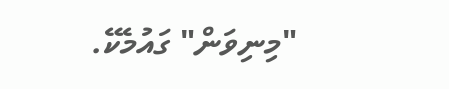"މިނިވަން" ގައުމެކޭ.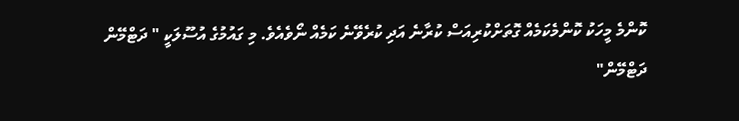ކޮންމެ މީހަކު ކޮންމެކަމެއް ގޮތަށްކުރިއަސް ކުރާނެ އަދި ކުރެވޭނެ ކަމެއް ނޯވެއެވެ. މި ގައުމުގެ އުސޫލަކީ " ދަޓްމޭން ދަޓްމޭން"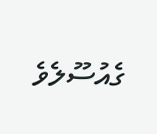ގެއުސޫލެވެ